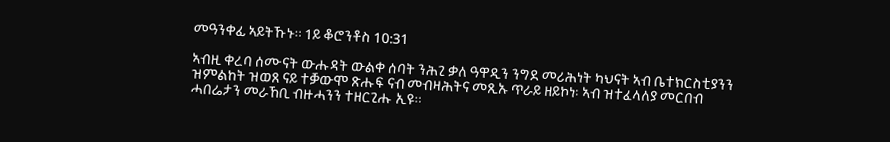መዓንቀፊ ኣይትኹኑ። 1ይ ቆሮንቶስ 10:31

ኣብዚ ቀረባ ሰሙናት ውሑዳት ውልቀ ሰባት ንሕጊ ቃለ ዓዋዲን ንግደ መሪሕነት ካህናት ኣብ ቤተክርስቲያንን ዝምልከት ዝወጸ ናይ ተቓውሞ ጽሑፍ ናብ መብዛሕትና መጺኡ ጥራይ ዘይኮነ፡ ኣብ ዝተፈላለያ መርበብ ሓበሬታን መራኸቢ ብዙሓንን ተዘርጊሑ ኢዩ።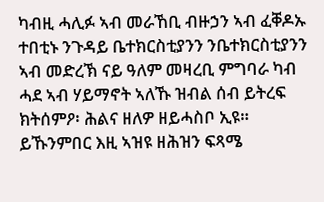ካብዚ ሓሊፉ ኣብ መራኸቢ ብዙኃን ኣብ ፈቐዶኡ ተበቲኑ ንጉዳይ ቤተክርስቲያንን ንቤተክርስቲያንን ኣብ መድረኽ ናይ ዓለም መዛረቢ ምግባራ ካብ ሓደ ኣብ ሃይማኖት ኣለኹ ዝብል ሰብ ይትረፍ ክትሰምዖ፡ ሕልና ዘለዎ ዘይሓስቦ ኢዩ። ይኹንምበር እዚ ኣዝዩ ዘሕዝን ፍጻሜ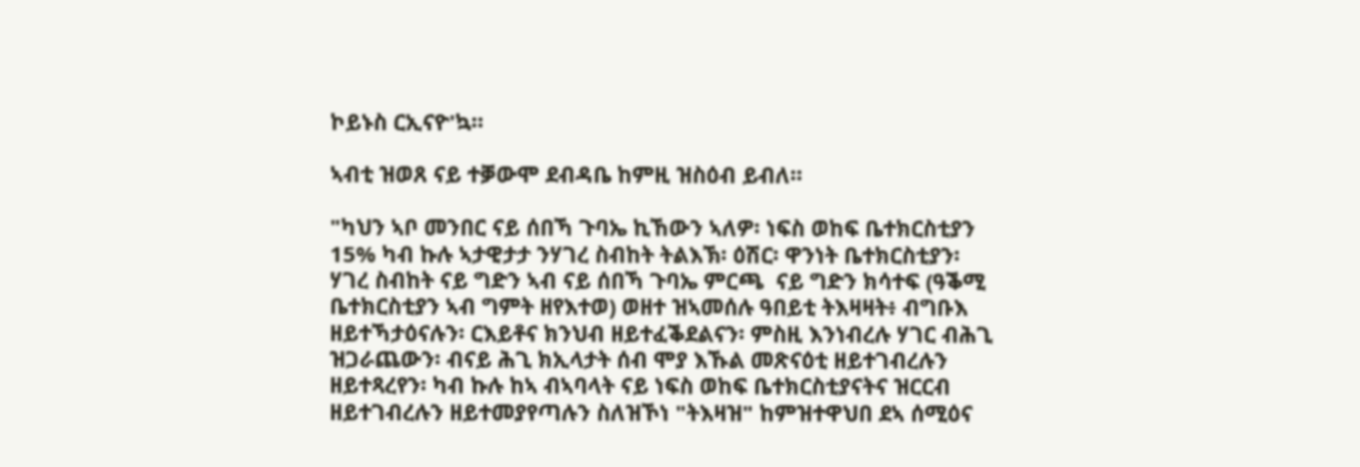ኮይኑስ ርኢናዮ'ኳ።

ኣብቲ ዝወጸ ናይ ተቓውሞ ደብዳቤ ከምዚ ዝስዕብ ይብለ።

"ካህን ኣቦ መንበር ናይ ሰበኻ ጉባኤ ኪኸውን ኣለዎ፡ ነፍስ ወከፍ ቤተክርስቲያን 15% ካብ ኩሉ ኣታዊታታ ንሃገረ ስብከት ትልእኽ፡ ዕሽር፡ ዋንነት ቤተክርስቲያን፡ ሃገረ ስብከት ናይ ግድን ኣብ ናይ ሰበኻ ጉባኤ ምርጫ  ናይ ግድን ክሳተፍ (ዓቕሚ ቤተክርስቲያን ኣብ ግምት ዘየእተወ) ወዘተ ዝኣመሰሉ ዓበይቲ ትእዛዛት፥ ብግቡእ ዘይተኻታዕናሉን፡ ርእይቶና ክንህብ ዘይተፈቕደልናን፡ ምስዚ እንነብረሉ ሃገር ብሕጊ ዝጋራጨውን፡ ብናይ ሕጊ ክኢላታት ሰብ ሞያ እኹል መጽናዕቲ ዘይተገብረሉን ዘይተጻረየን፡ ካብ ኩሉ ከኣ ብኣባላት ናይ ነፍስ ወከፍ ቤተክርስቲያናትና ዝርርብ ዘይተገብረሉን ዘይተመያየጣሉን ስለዝኾነ "ትእዛዝ" ከምዝተዋህበ ደኣ ሰሚዕና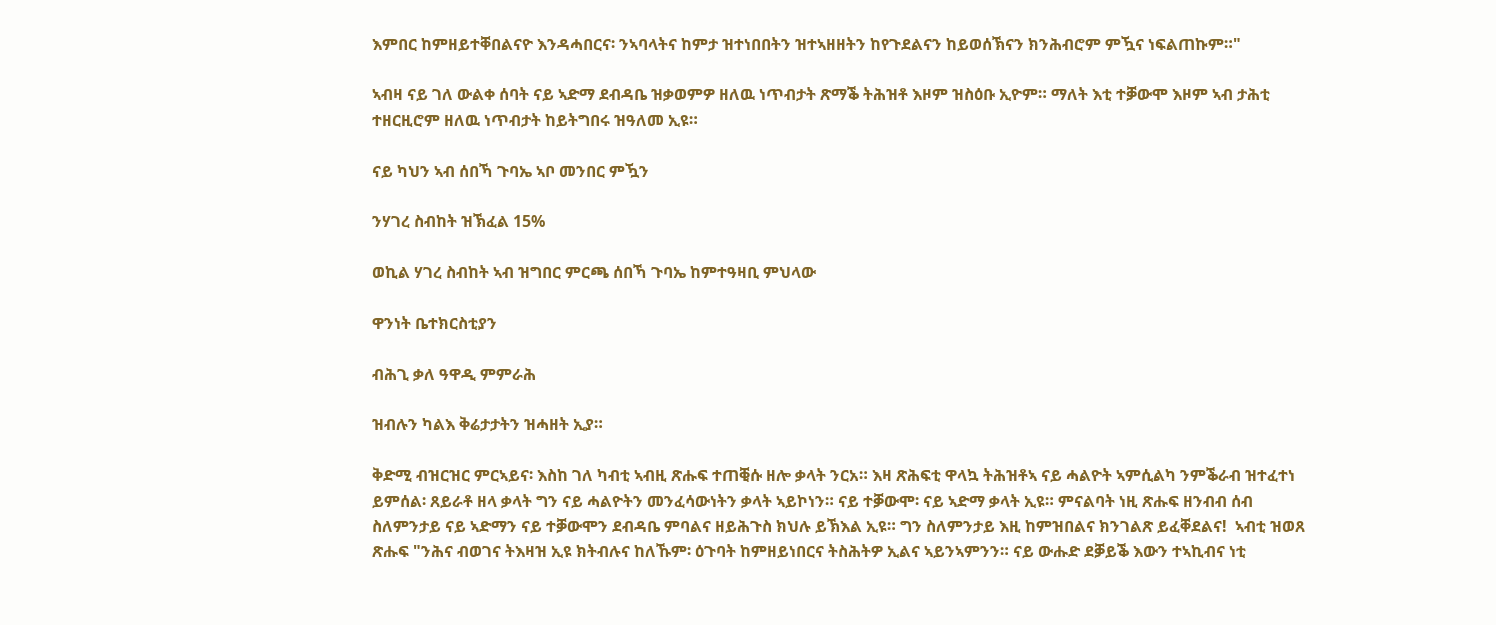እምበር ከምዘይተቐበልናዮ እንዳሓበርና፡ ንኣባላትና ከምታ ዝተነበበትን ዝተኣዘዘትን ከየጉደልናን ከይወሰኽናን ክንሕብሮም ምዃና ነፍልጠኩም።"

ኣብዛ ናይ ገለ ውልቀ ሰባት ናይ ኣድማ ደብዳቤ ዝቃወምዎ ዘለዉ ነጥብታት ጽማቕ ትሕዝቶ እዞም ዝስዕቡ ኢዮም። ማለት እቲ ተቓውሞ እዞም ኣብ ታሕቲ ተዘርዚሮም ዘለዉ ነጥብታት ከይትግበሩ ዝዓለመ ኢዩ።

ናይ ካህን ኣብ ሰበኻ ጉባኤ ኣቦ መንበር ምዃን

ንሃገረ ስብከት ዝኽፈል 15%

ወኪል ሃገረ ስብከት ኣብ ዝግበር ምርጫ ሰበኻ ጉባኤ ከምተዓዛቢ ምህላው

ዋንነት ቤተክርስቲያን

ብሕጊ ቃለ ዓዋዲ ምምራሕ

ዝብሉን ካልእ ቅሬታታትን ዝሓዘት ኢያ።

ቅድሚ ብዝርዝር ምርኣይና፡ እስከ ገለ ካብቲ ኣብዚ ጽሑፍ ተጠቒሱ ዘሎ ቃላት ንርአ። እዛ ጽሕፍቲ ዋላኳ ትሕዝቶኣ ናይ ሓልዮት ኣምሲልካ ንምቕራብ ዝተፈተነ ይምሰል፡ ጸይራቶ ዘላ ቃላት ግን ናይ ሓልዮትን መንፈሳውነትን ቃላት ኣይኮነን። ናይ ተቓውሞ፡ ናይ ኣድማ ቃላት ኢዩ። ምናልባት ነዚ ጽሑፍ ዘንብብ ሰብ ስለምንታይ ናይ ኣድማን ናይ ተቓውሞን ደብዳቤ ምባልና ዘይሕጉስ ክህሉ ይኽእል ኢዩ። ግን ስለምንታይ እዚ ከምዝበልና ክንገልጽ ይፈቐደልና!  ኣብቲ ዝወጸ ጽሑፍ "ንሕና ብወገና ትእዛዝ ኢዩ ክትብሉና ከለኹም፡ ዕጉባት ከምዘይነበርና ትስሕትዎ ኢልና ኣይንኣምንን። ናይ ውሑድ ደቓይቕ እውን ተኣኪብና ነቲ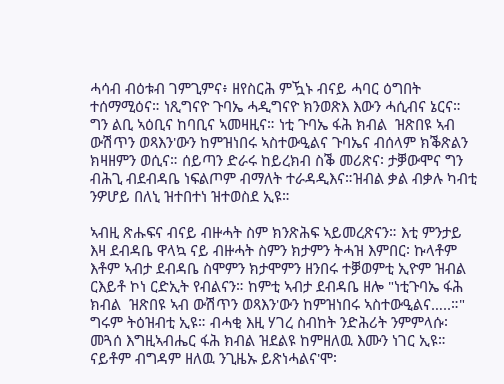ሓሳብ ብዕቱብ ገምጊምና፥ ዘየስርሕ ምዃኑ ብናይ ሓባር ዕግበት ተሰማሚዕና። ነጺግናዮ ጉባኤ ሓዲግናዮ ክንወጽእ እውን ሓሲብና ኔርና። ግን ልቢ ኣዕቢና ከባቢና ኣመዛዚና። ነቲ ጉባኤ ፋሕ ክብል  ዝጽበዩ ኣብ ውሽጥን ወጻእን'ውን ከምዝነበሩ ኣስተውዒልና ጉባኤና ብሰላም ክቕጽልን ክዛዘምን ወሲና። ሰይጣን ድራሩ ከይረክብ ስቕ መሪጽና፡ ታቓውሞና ግን ብሕጊ ብደብዳቤ ነፍልጦም ብማለት ተራዳዲእና።ዝብል ቃል ብቃሉ ካብቲ ንዎሆይ በለኒ ዝተበተነ ዝተወስደ ኢዩ።

ኣብዚ ጽሑፍና ብናይ ብዙሓት ስም ክንጽሕፍ ኣይመረጽናን። እቲ ምንታይ እዛ ደብዳቤ ዋላኳ ናይ ብዙሓት ስምን ክታምን ትሓዝ እምበር፡ ኩላቶም እቶም ኣብታ ደብዳቤ ስሞምን ክታሞምን ዘንበሩ ተቓወምቲ ኢዮም ዝብል ርእይቶ ኮነ ርድኢት የብልናን። ከምቲ ኣብታ ደብዳቤ ዘሎ "ነቲጉባኤ ፋሕ ክብል  ዝጽበዩ ኣብ ውሽጥን ወጻእን'ውን ከምዝነበሩ ኣስተውዒልና…..።"  ግሩም ትዕዝብቲ ኢዩ። ብሓቂ እዚ ሃገረ ስብከት ንድሕሪት ንምምላሱ፡ መጓሰ እግዚኣብሔር ፋሕ ክብል ዝደልዩ ከምዘለዉ እሙን ነገር ኢዩ። ናይቶም ብግዳም ዘለዉ ንጊዜኡ ይጽነሓልና'ሞ፡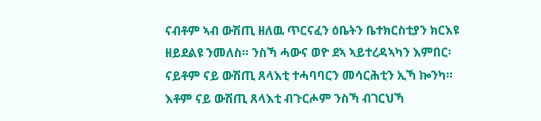ናብቶም ኣብ ውሽጢ ዘለዉ ጥርናፈን ዕቤትን ቤተክርስቲያን ክርእዩ ዘይደልዩ ንመለስ። ንስኻ ሓውና ወዮ ደኣ ኣይተረዳኣካን እምበር፡ ናይቶም ናይ ውሽጢ ጸላእቲ ተሓባባርን መሳርሕቲን ኢኻ ኰንካ። እቶም ናይ ውሽጢ ጸላእቲ ብጉርሖም ንስኻ ብገርህኻ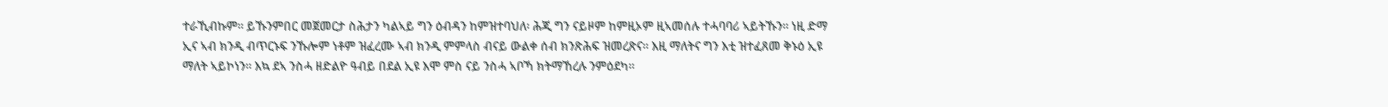ተራኺብኩም። ይኹንምበር መጀመርታ ስሕታን ካልኣይ ግን ዕብዳን ከምዝተባህለ፡ ሕጂ ግን ናይዞም ከምዚኦም ዚኣመሰሉ ተሓባባሪ ኣይትኹን። ነዚ ድማ ኢና ኣብ ክንዲ ብጥርኑፍ ንኹሎም ነቶም ዝፈረሙ ኣብ ክንዲ ምምላስ ብናይ ውልቀ ሰብ ክንጽሕፍ ዝመረጽና። እዚ ማለትና ግን እቲ ዝተፈጸመ ቅኑዕ ኢዩ ማለት ኣይኮነን። እኳ ደኣ ንስሓ ዘድልዮ ዓብይ በደል ኢዩ እሞ ምስ ናይ ንስሓ ኣቦኻ ክትማኸረሉ ንምዕደካ።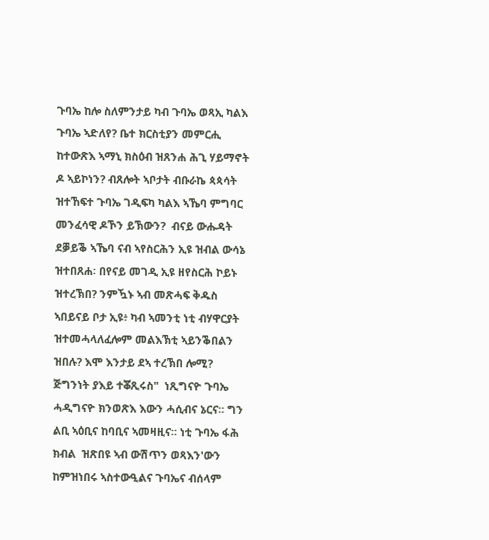ጉባኤ ከሎ ስለምንታይ ካብ ጉባኤ ወጻኢ ካልእ ጉባኤ ኣድለየ? ቤተ ክርስቲያን መምርሒ ከተውጽእ ኣማኒ ክስዕብ ዝጸንሐ ሕጊ ሃይማኖት ዶ ኣይኮነን? ብጸሎት ኣቦታት ብቡራኬ ጳጳሳት ዝተኸፍተ ጉባኤ ገዲፍካ ካልእ ኣኼባ ምግባር መንፈሳዊ ዶኾን ይኽውን?  ብናይ ውሑዳት ደቓይቕ ኣኼባ ናብ ኣየስርሕን ኢዩ ዝብል ውሳኔ ዝተበጸሐ፡ በየናይ መገዲ ኢዩ ዘየስርሕ ኮይኑ ዝተረኽበ? ንምዃኑ ኣብ መጽሓፍ ቅዱስ ኣበይናይ ቦታ ኢዩ፥ ካብ ኣመንቲ ነቲ ብሃዋርያት ዝተመሓላለፈሎም መልእኽቲ ኣይንቕበልን ዝበሉ? እሞ እንታይ ደኣ ተረኽበ ሎሚ? ጅግንነት ያእይ ተቖጺሩስ"  ነጺግናዮ ጉባኤ ሓዲግናዮ ክንወጽእ እውን ሓሲብና ኔርና። ግን ልቢ ኣዕቢና ከባቢና ኣመዛዚና። ነቲ ጉባኤ ፋሕ ክብል  ዝጽበዩ ኣብ ውሽጥን ወጻእን'ውን ከምዝነበሩ ኣስተውዒልና ጉባኤና ብሰላም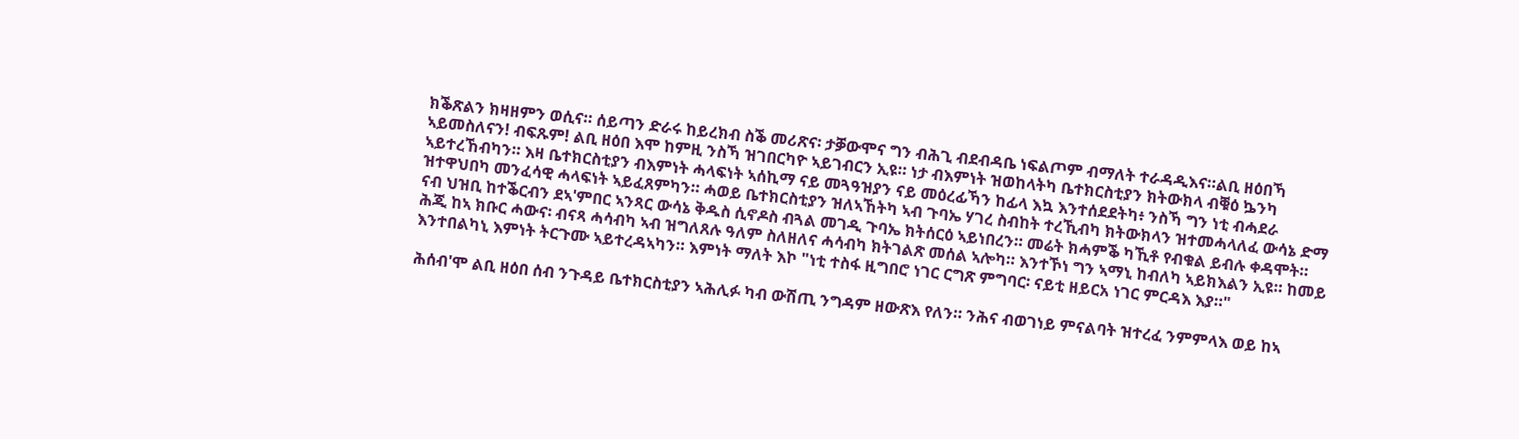ክቕጽልን ክዛዘምን ወሲና። ሰይጣን ድራሩ ከይረክብ ስቕ መሪጽና፡ ታቓውሞና ግን ብሕጊ ብደብዳቤ ነፍልጦም ብማለት ተራዳዲእና።ልቢ ዘዕበኻ ኣይመስለናን! ብፍጹም! ልቢ ዘዕበ እሞ ከምዚ ንስኻ ዝገበርካዮ ኣይገብርን ኢዩ። ነታ ብእምነት ዝወከላትካ ቤተክርስቲያን ክትውክላ ብቑዕ ኴንካ ኣይተረኸብካን። እዛ ቤተክርስቲያን ብእምነት ሓላፍነት ኣሰኪማ ናይ መጓዓዝያን ናይ መዕረፊኻን ከፊላ እኳ እንተሰደደትካ፥ ንስኻ ግን ነቲ ብሓደራ ዝተዋህበካ መንፈሳዊ ሓላፍነት ኣይፈጸምካን። ሓወይ ቤተክርስቲያን ዝለኣኸትካ ኣብ ጉባኤ ሃገረ ስብከት ተረኺብካ ክትውክላን ዝተመሓላለፈ ውሳኔ ድማ ናብ ህዝቢ ከተቕርብን ደኣ'ምበር ኣንጻር ውሳኔ ቅዱስ ሲኖዶስ ብጓል መገዲ ጉባኤ ክትሰርዕ ኣይነበረን። መሬት ክሓምቕ ካኺቶ የብቁል ይብሉ ቀዳሞት። ሕጂ ከኣ ክቡር ሓውና፡ ብናጻ ሓሳብካ ኣብ ዝግለጸሉ ዓለም ስለዘለና ሓሳብካ ክትገልጽ መሰል ኣሎካ። እንተኾነ ግን ኣማኒ ከብለካ ኣይክእልን ኢዩ። ከመይ እንተበልካኒ እምነት ትርጉሙ ኣይተረዳኣካን። እምነት ማለት እኮ "ነቲ ተስፋ ዚግበሮ ነገር ርግጽ ምግባር፡ ናይቲ ዘይርአ ነገር ምርዳእ እያ።"

ሕሰብ'ሞ ልቢ ዘዕበ ሰብ ንጉዳይ ቤተክርስቲያን ኣሕሊፉ ካብ ውሽጢ ንግዳም ዘውጽእ የለን። ንሕና ብወገነይ ምናልባት ዝተረፈ ንምምላእ ወይ ከኣ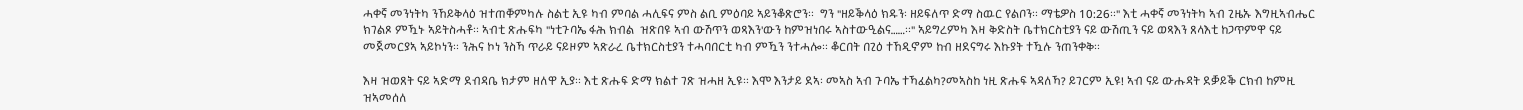ሓቀኛ መንነትካ ንኸይቅላዕ ዝተጠቐምካሉ ስልቲ ኢዩ ካብ ምባል ሓሊፍና ምስ ልቢ ምዕባይ ኣይንቆጽሮን።  ግን "ዘይቕላዕ ክዱን፡ ዘይፍለጥ ድማ ስዉር የልቦን። ማቴዎስ 10:26።" እቲ ሓቀኛ መንነትካ ኣብ ጊዜኡ እግዚኣብሔር ክገልጾ ምዃኑ ኣይትስሓቶ። ኣብቲ ጽሑፍካ "ነቲጉባኤ ፋሕ ክብል  ዝጽበዩ ኣብ ውሽጥን ወጻእን'ውን ከምዝነበሩ ኣስተውዒልና……።" ኣይግረምካ እዛ ቅድስት ቤተክርስቲያን ናይ ውሽጢን ናይ ወጻእን ጸላእቲ ከጋጥምዋ ናይ መጀመርያኣ ኣይኮነን። ንሕና ኮነ ንስኻ ጥራይ ናይዞም ኣጽራረ ቤተክርስቲያን ተሓባበርቲ ካብ ምዃን ንተሓሎ። ቆርበት በጊዕ ተኸዲኖም ከብ ዘደናግሩ እኩያት ተዃሉ ንጠንቀቅ።

እዛ ዝወጸት ናይ ኣድማ ደብዳቤ ክታም ዘለዋ ኢያ። እቲ ጽሑፍ ድማ ክልተ ገጽ ዝሓዘ ኢዩ። እሞ እንታይ ደኣ፡ መኣስ ኣብ ጉባኤ ተኻፈልካ?መኣስከ ነዚ ጽሑፍ ኣዳለኻ? ይገርም ኢዩ! ኣብ ናይ ውሑዳት ደቓይቕ ርክብ ከምዚ ዝኣመሰለ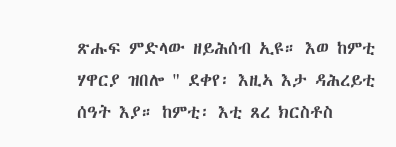ጽሑፍ ምድላው ዘይሕሰብ ኢዩ። እወ ከምቲ ሃዋርያ ዝበሎ " ደቀየ፡ እዚኣ እታ ዳሕረይቲ ሰዓት እያ። ከምቲ፡ እቲ ጸረ ክርስቶስ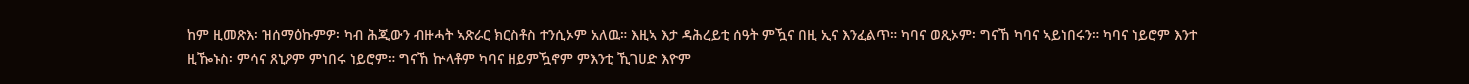ከም ዚመጽእ፡ ዝሰማዕኩምዎ፡ ካብ ሕጂውን ብዙሓት ኣጽራር ክርስቶስ ተንሲኦም አለዉ። እዚኣ እታ ዳሕረይቲ ሰዓት ምዃና በዚ ኢና እንፈልጥ። ካባና ወጺኦም፡ ግናኸ ካባና ኣይነበሩን። ካባና ነይሮም እንተ ዚዀኑስ፡ ምሳና ጸኒዖም ምነበሩ ነይሮም። ግናኸ ኵላቶም ካባና ዘይምዃኖም ምእንቲ ኺገሀድ እዮም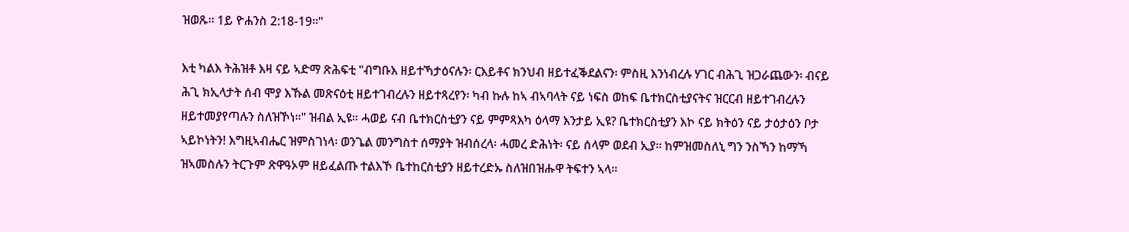ዝወጹ። 1ይ ዮሐንስ 2:18-19።"

እቲ ካልእ ትሕዝቶ እዛ ናይ ኣድማ ጽሕፍቲ "ብግቡእ ዘይተኻታዕናሉን፡ ርእይቶና ክንህብ ዘይተፈቕደልናን፡ ምስዚ እንነብረሉ ሃገር ብሕጊ ዝጋራጨውን፡ ብናይ ሕጊ ክኢላታት ሰብ ሞያ እኹል መጽናዕቲ ዘይተገብረሉን ዘይተጻረየን፡ ካብ ኩሉ ከኣ ብኣባላት ናይ ነፍስ ወከፍ ቤተክርስቲያናትና ዝርርብ ዘይተገብረሉን ዘይተመያየጣሉን ስለዝኾነ።" ዝብል ኢዩ። ሓወይ ናብ ቤተክርስቲያን ናይ ምምጻእካ ዕላማ እንታይ ኢዩ? ቤተክርስቲያን እኮ ናይ ክትዕን ናይ ታዕታዕን ቦታ ኣይኮነትን! እግዚኣብሔር ዝምስገነላ፡ ወንጌል መንግስተ ሰማያት ዝብሰረላ፡ ሓመረ ድሕነት፡ ናይ ሰላም ወደብ ኢያ። ከምዝመስለኒ ግን ንስኻን ከማኻ ዝኣመስሉን ትርጉም ጽዋዓኦም ዘይፈልጡ ተልእኾ ቤተከርስቲያን ዘይተረድኡ ስለዝበዝሑዋ ትፍተን ኣላ።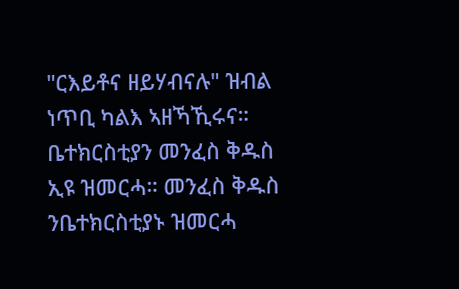"ርእይቶና ዘይሃብናሉ" ዝብል ነጥቢ ካልእ ኣዘኻኺሩና። ቤተክርስቲያን መንፈስ ቅዱስ ኢዩ ዝመርሓ። መንፈስ ቅዱስ  ንቤተክርስቲያኑ ዝመርሓ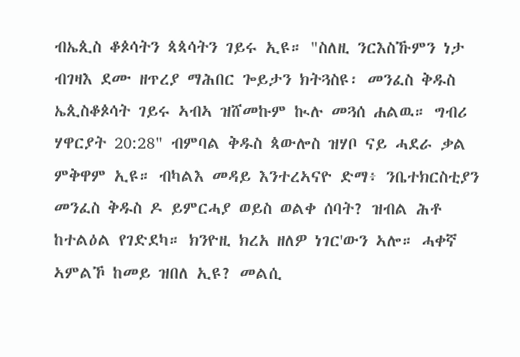ብኤጲስ ቆጶሳትን ጳጳሳትን ገይሩ ኢዩ። "ስለዚ ንርእስኹምን ነታ ብገዛእ ደሙ ዘጥረያ ማሕበር ጐይታን ክትጓስዩ፡ መንፈስ ቅዱስ ኤጲስቆጶሳት ገይሩ ኣብኣ ዝሸመኩም ኲሉ መጓሰ ሐልዉ። ግብሪ ሃዋርያት 20:28" ብምባል ቅዱስ ጳውሎስ ዝሃቦ ናይ ሓደራ ቃል ምቅዋም ኢዩ። ብካልእ መዳይ እንተረኣናዮ ድማ፥ ንቤተክርስቲያን መንፈስ ቅዱስ ዶ ይምርሓያ ወይስ ወልቀ ሰባት? ዝብል ሕቶ ከተልዕል የገድደካ። ክንዮዚ ክረአ ዘለዎ ነገር'ውን ኣሎ። ሓቀኛ ኣምልኾ ከመይ ዝበለ ኢዩ? መልሲ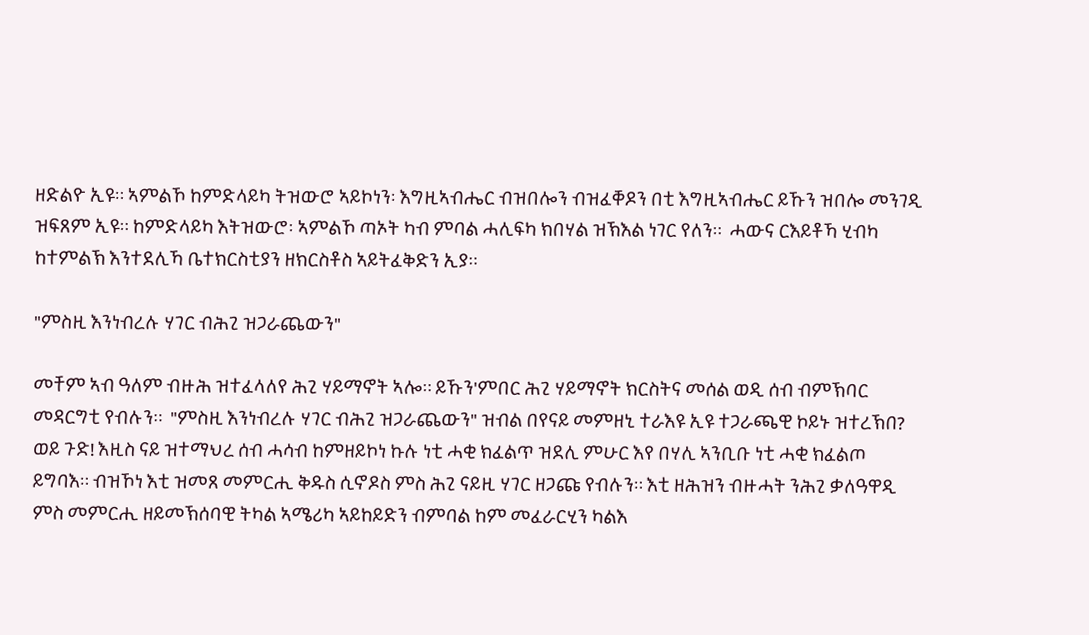ዘድልዮ ኢዩ። ኣምልኾ ከምድላይካ ትዝውሮ ኣይኮነን፡ እግዚኣብሔር ብዝበሎን ብዝፈቐዶን በቲ እግዚኣብሔር ይኹን ዝበሎ መንገዲ ዝፍጸም ኢዩ። ከምድላይካ እትዝውሮ፡ ኣምልኾ ጣኦት ካብ ምባል ሓሊፍካ ክበሃል ዝኽእል ነገር የለን።  ሓውና ርእይቶኻ ሂብካ ከተምልኽ እንተደሊኻ ቤተክርስቲያን ዘክርስቶስ ኣይትፈቅድን ኢያ።

"ምስዚ እንነብረሉ ሃገር ብሕጊ ዝጋራጨውን"

መቸም ኣብ ዓለም ብዙሕ ዝተፈላለየ ሕጊ ሃይማኖት ኣሎ። ይኹን'ምበር ሕጊ ሃይማኖት ክርስትና መሰል ወዲ ሰብ ብምኽባር መዳርግቲ የብሉን።  "ምስዚ እንነብረሉ ሃገር ብሕጊ ዝጋራጨውን" ዝብል በየናይ መምዘኒ ተራእዩ ኢዩ ተጋራጫዊ ኮይኑ ዝተረኽበ? ወይ ጉድ! እዚስ ናይ ዝተማህረ ሰብ ሓሳብ ከምዘይኮነ ኩሉ ነቲ ሓቂ ክፈልጥ ዝደሊ ምሁር እየ በሃሊ ኣንቢቡ ነቲ ሓቂ ክፈልጦ ይግባእ። ብዝኾነ እቲ ዝመጸ መምርሒ ቅዱስ ሲኖዶስ ምስ ሕጊ ናይዚ ሃገር ዘጋጩ የብሉን። እቲ ዘሕዝን ብዙሓት ንሕጊ ቃለዓዋዲ ምስ መምርሒ ዘይመኽሰባዊ ትካል ኣሜሪካ ኣይከይድን ብምባል ከም መፈራርሂን ካልእ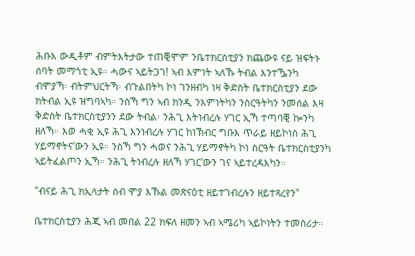ሕቡእ ውዲቶም ብምትእትታው ተጠቒሞም ንቤተክርስቲያን ክጨውዩ ናይ ዝፍትኑ ሰባት መማጎቲ ኢዩ። ሓውና ኣይትጋገ! ኣብ እምነት ኣለኹ ትብል እንተዄንካ ብሞያኻ፡ ብትምህርትኻ፡ ብጉልበትካ ኮነ ገንዘብካ ነዛ ቅድስት ቤተክርስቲያን ደው ክትብል ኢዩ ዝግባኣካ። ንስኻ ግን ኣብ ክንዲ ንእምነትካን ንስርዓትካን ንመሰል እዛ ቅድስት ቤተክርስቲያንን ደው ትብል፡ ንሕጊ እትነብረሉ ሃገር ኢኻ ተጣባቒ ኰንካ ዘለኻ። እወ ሓቂ ኢዩ ሕጊ እንነብረሉ ሃገር ከነኽብር ግቡእ ጥራይ ዘይኮነስ ሕጊ ሃይማኖትና'ውን ኢዩ። ንስኻ ግን ሓወና ንሕጊ ሃይማኖትካ ኮነ ስርዓት ቤተክርስቲያንካ ኣይትፈልጦን ኢኻ። ንሕጊ ትነብረሉ ዘለኻ ሃገር'ውን ገና ኣይተረዳእካን።

"ብናይ ሕጊ ክኢላታት ሰብ ሞያ እኹል መጽናዕቲ ዘይተገብረሉን ዘይተጻረየን"

ቤተክርስቲያን ሕጂ ኣብ መበል 22 ክፍለ ዘመን ኣብ ኣሜሪካ ኣይኮነትን ተመስሪታ።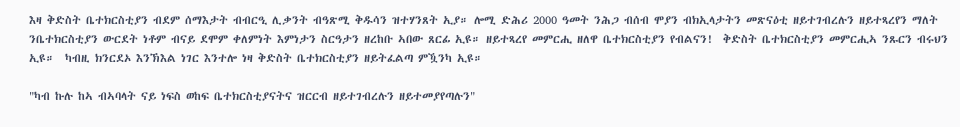እዛ ቅድስት ቤተክርስቲያን ብደም ሰማእታት ብብርዒ ሊቃንት ብዓጽሚ ቅዱሳን ዝተሃንጸት ኢያ። ሎሚ ድሕሪ 2000 ዓመት ንሕጋ ብሰብ ሞያን ብክኢላታትን መጽናዕቲ ዘይተገብረሉን ዘይተጻረየን ማለት ንቤተክርስቲያን ውርደት ነቶም ብናይ ደሞም ቀለምነት እምነታን ስርዓታን ዘረከቡ ኣበው ጸርፊ ኢዩ። ዘይተጻረየ መምርሒ ዘለዋ ቤተክርስቲያን የብልናን!  ቅድስት ቤተክርስቲያን መምርሒኣ ንጹርን ብሩህን ኢዩ።  ካብዚ ክንርደኦ እንኽእል ነገር እንተሎ ነዛ ቅድስት ቤተክርስቲያን ዘይትፈልጣ ምዃንካ ኢዩ።

"ካብ ኩሉ ከኣ ብኣባላት ናይ ነፍስ ወከፍ ቤተክርስቲያናትና ዝርርብ ዘይተገብረሉን ዘይተመያየጣሉን"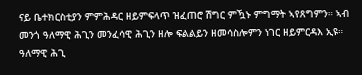ናይ ቤተክርስቲያን ምምሕዳር ዘይምፍላጥ ዝፈጠሮ ሽግር ምዃኑ ምግማት ኣየጸግምን። ኣብ መንጎ ዓለማዊ ሕጊን መንፈሳዊ ሕጊን ዘሎ ፍልልይን ዘመሳስሎምን ነገር ዘይምርዳእ ኢዩ። ዓለማዊ ሕጊ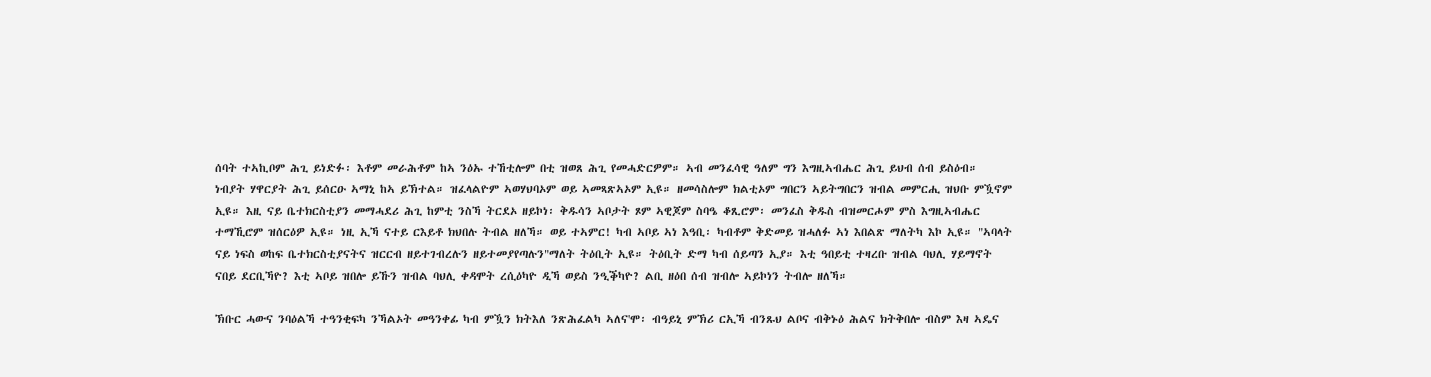ሰባት ተኣኪቦም ሕጊ ይነድፉ፡ እቶም መራሕቶም ከኣ ንዕኡ ተኸቲሎም በቲ ዝወጸ ሕጊ የመሓድርዎም። ኣብ መንፈሳዊ ዓለም ግን እግዚኣብሔር ሕጊ ይህብ ሰብ ይስዕብ። ነብያት ሃዋርያት ሕጊ ይሰርዑ ኣማኒ ከኣ ይኽተል። ዝፈላልዮም ኣወሃህባኦም ወይ ኣመጻጽኣኦም ኢዩ። ዘመሳስሎም ክልቲኦም ግበርን ኣይትግበርን ዝብል መምርሒ ዝህቡ ምዃኖም ኢዩ። እዚ ናይ ቤተክርስቲያን መማሓደሪ ሕጊ ከምቲ ንስኻ ትርደኦ ዘይኮነ፡ ቅዱሳን ኣቦታት ጾም ኣዊጆም ስባዔ ቆጺሮም፡ መንፈስ ቅዱስ ብዝመርሖም ምስ እግዚኣብሔር ተማኺሮም ዝሰርዕዎ ኢዩ። ነዚ ኢኻ ናተይ ርእይቶ ክህበሉ ትብል ዘለኻ። ወይ ተኣምር! ካብ ኣቦይ ኣነ እዓቢ፡ ካብቶም ቅድመይ ዝሓለፉ ኣነ እበልጽ ማለትካ እኮ ኢዩ። "ኣባላት ናይ ነፍስ ወከፍ ቤተክርስቲያናትና ዝርርብ ዘይተገብረሉን ዘይተመያየጣሉን"ማለት ትዕቢት ኢዩ። ትዕቢት ድማ ካብ ሰይጣን ኢያ። እቲ ዓበይቲ ተዛረቡ ዝብል ባህሊ ሃይማኖት ናበይ ደርቢኻዮ? እቲ ኣቦይ ዝበሎ ይኹን ዝብል ባህሊ ቀዳሞት ረሲዕካዮ ዲኻ ወይስ ንዒቕካዮ? ልቢ ዘዕበ ሰብ ዝብሎ ኣይኮነን ትብሎ ዘለኻ።

ኽቡር ሓውና ንባዕልኻ ተዓንቂፍካ ንኻልኦት መዓንቀፊ ካብ ምዃን ክትእለ ንጽሕፈልካ ኣለና'ሞ፡ ብዓይኒ ምኽሪ ርኢኻ ብንጹህ ልቦና ብቅኑዕ ሕልና ክትቅበሎ ብስም እዛ ኣዴና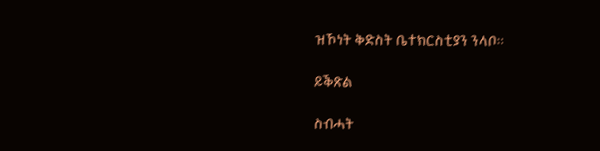ዝኾነት ቅድስት ቤተክርስቲያን ንላቦ።

ይቕጽል

ስብሓት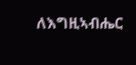ለእግዚኣብሔር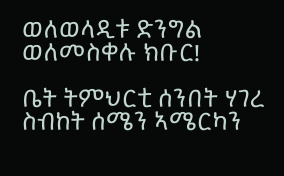ወለወላዲቱ ድንግል ወለመስቀሉ ክቡር!

ቤት ትምህርቲ ሰንበት ሃገረ ስብከት ሰሜን ኣሜርካን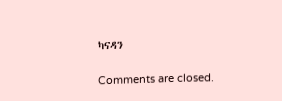ካናዳን

Comments are closed.